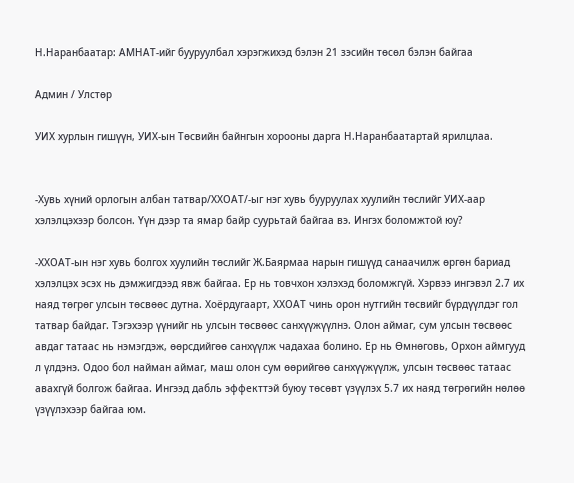Н.Наранбаатар: АМНАТ-ийг бууруулбал хэрэгжихэд бэлэн 21 зэсийн төсөл бэлэн байгаа

Aдмин / Улстөр

УИХ хурлын гишүүн, УИХ-ын Төсвийн байнгын хорооны дарга Н.Наранбаатартай ярилцлаа.


-Хувь хүний орлогын албан татвар/ХХОАТ/-ыг нэг хувь бууруулах хуулийн төслийг УИХ-аар хэлэлцэхээр болсон. Үүн дээр та ямар байр суурьтай байгаа вэ. Ингэх боломжтой юу?

-ХХОАТ-ын нэг хувь болгох хуулийн төслийг Ж.Баярмаа нарын гишүүд санаачилж өргөн бариад хэлэлцэх эсэх нь дэмжигдээд явж байгаа. Ер нь товчхон хэлэхэд боломжгүй. Хэрвээ ингэвэл 2.7 их наяд төгрөг улсын төсвөөс дутна. Хоёрдугаарт, ХХОАТ чинь орон нутгийн төсвийг бүрдүүлдэг гол татвар байдаг. Тэгэхээр үүнийг нь улсын төсвөөс санхүүжүүлнэ. Олон аймаг, сум улсын төсвөөс авдаг татаас нь нэмэгдэж, өөрсдийгөө санхүүлж чадахаа болино. Ер нь Өмнөговь, Орхон аймгууд л үлдэнэ. Одоо бол найман аймаг, маш олон сум өөрийгөө санхүүжүүлж, улсын төсвөөс татаас авахгүй болгож байгаа. Ингээд дабль эффекттэй буюу төсөвт үзүүлэх 5.7 их наяд төгрөгийн нөлөө үзүүлэхээр байгаа юм.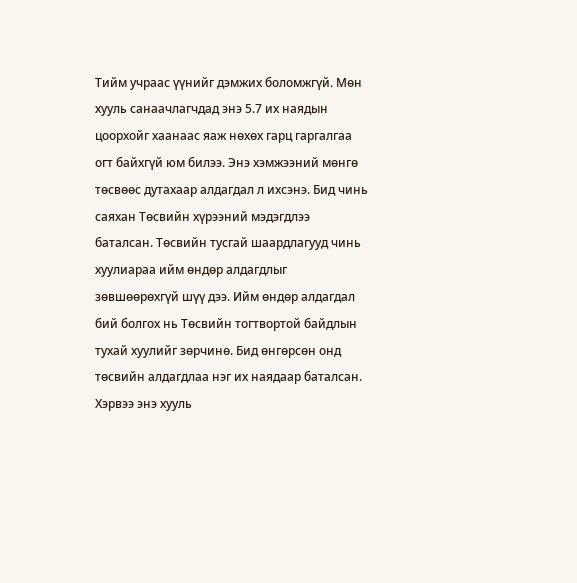Тийм учраас үүнийг дэмжих боломжгүй. Мөн хууль санаачлагчдад энэ 5.7 их наядын цоорхойг хаанаас яаж нөхөх гарц гаргалгаа огт байхгүй юм билээ. Энэ хэмжээний мөнгө төсвөөс дутахаар алдагдал л ихсэнэ. Бид чинь саяхан Төсвийн хүрээний мэдэгдлээ баталсан. Төсвийн тусгай шаардлагууд чинь хуулиараа ийм өндөр алдагдлыг зөвшөөрөхгүй шүү дээ. Ийм өндөр алдагдал бий болгох нь Төсвийн тогтвортой байдлын тухай хуулийг зөрчинө. Бид өнгөрсөн онд төсвийн алдагдлаа нэг их наядаар баталсан. Хэрвээ энэ хууль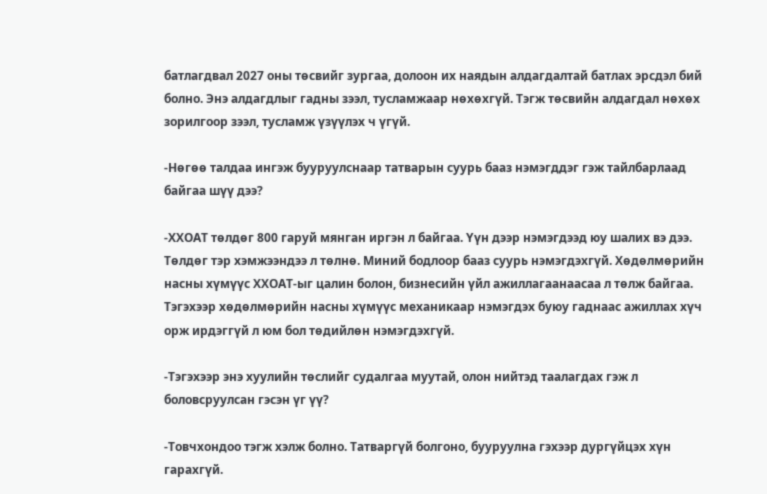батлагдвал 2027 оны төсвийг зургаа, долоон их наядын алдагдалтай батлах эрсдэл бий болно. Энэ алдагдлыг гадны зээл, тусламжаар нөхөхгүй. Тэгж төсвийн алдагдал нөхөх зорилгоор зээл, тусламж үзүүлэх ч үгүй.

-Нөгөө талдаа ингэж бууруулснаар татварын суурь бааз нэмэгддэг гэж тайлбарлаад байгаа шүү дээ?

-ХХОАТ төлдөг 800 гаруй мянган иргэн л байгаа. Үүн дээр нэмэгдээд юу шалих вэ дээ. Төлдөг тэр хэмжээндээ л төлнө. Миний бодлоор бааз суурь нэмэгдэхгүй. Хөдөлмөрийн насны хүмүүс ХХОАТ-ыг цалин болон, бизнесийн үйл ажиллагаанаасаа л төлж байгаа. Тэгэхээр хөдөлмөрийн насны хүмүүс механикаар нэмэгдэх буюу гаднаас ажиллах хүч орж ирдэггүй л юм бол төдийлөн нэмэгдэхгүй.

-Тэгэхээр энэ хуулийн төслийг судалгаа муутай, олон нийтэд таалагдах гэж л боловсруулсан гэсэн үг үү?

-Товчхондоо тэгж хэлж болно. Татваргүй болгоно, бууруулна гэхээр дургүйцэх хүн гарахгүй.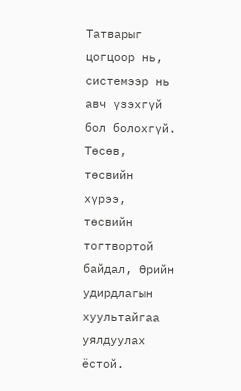Татварыг цогцоор нь, системээр нь авч үзэхгүй бол болохгүй. Төсөв, төсвийн хүрээ, төсвийн тогтвортой байдал, Өрийн удирдлагын хуультайгаа уялдуулах ёстой.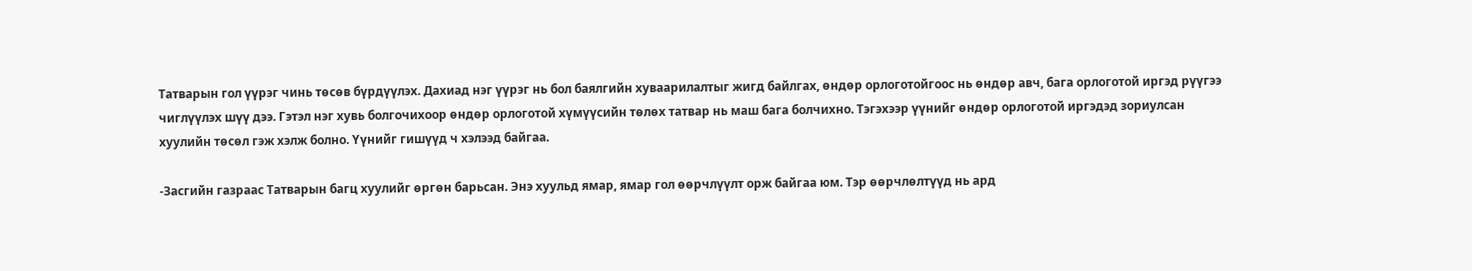Татварын гол үүрэг чинь төсөв бүрдүүлэх. Дахиад нэг үүрэг нь бол баялгийн хуваарилалтыг жигд байлгах, өндөр орлоготойгоос нь өндөр авч, бага орлоготой иргэд рүүгээ чиглүүлэх шүү дээ. Гэтэл нэг хувь болгочихоор өндөр орлоготой хүмүүсийн төлөх татвар нь маш бага болчихно. Тэгэхээр үүнийг өндөр орлоготой иргэдэд зориулсан хуулийн төсөл гэж хэлж болно. Үүнийг гишүүд ч хэлээд байгаа.

-Засгийн газраас Татварын багц хуулийг өргөн барьсан. Энэ хуульд ямар, ямар гол өөрчлүүлт орж байгаа юм. Тэр өөрчлөлтүүд нь ард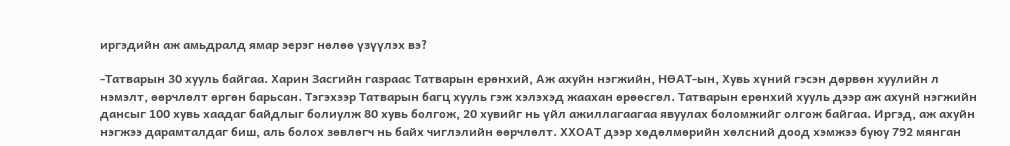иргэдийн аж амьдралд ямар эерэг нөлөө үзүүлэх вэ?

-Татварын 30 хууль байгаа. Харин Засгийн газраас Татварын ерөнхий, Аж ахуйн нэгжийн, НӨАТ-ын, Хувь хүний гэсэн дөрвөн хуулийн л нэмэлт, өөрчлөлт өргөн барьсан. Тэгэхээр Татварын багц хууль гэж хэлэхэд жаахан өрөөсгөл. Татварын ерөнхий хууль дээр аж ахунй нэгжийн дансыг 100 хувь хаадаг байдлыг болиулж 80 хувь болгож, 20 хувийг нь үйл ажиллагаагаа явуулах боломжийг олгож байгаа. Иргэд, аж ахуйн нэгжээ дарамталдаг биш, аль болох зөвлөгч нь байх чиглэлийн өөрчлөлт. ХХОАТ дээр хөдөлмөрийн хөлсний доод хэмжээ буюу 792 мянган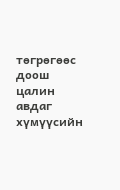төгрөгөөс доош цалин авдаг хүмүүсийн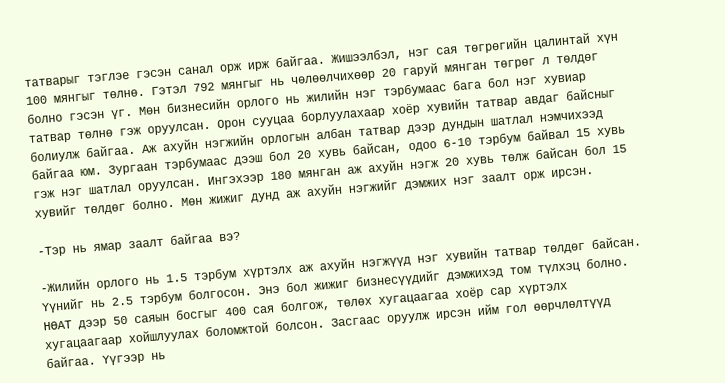татварыг тэглэе гэсэн санал орж ирж байгаа. Жишээлбэл, нэг сая төгрөгийн цалинтай хүн 100 мянгыг төлнө. Гэтэл 792 мянгыг нь чөлөөлчихөөр 20 гаруй мянган төгрөг л төлдөг болно гэсэн үг. Мөн бизнесийн орлого нь жилийн нэг тэрбумаас бага бол нэг хувиар татвар төлнө гэж оруулсан. Орон сууцаа борлуулахаар хоёр хувийн татвар авдаг байсныг болиулж байгаа. Аж ахуйн нэгжийн орлогын албан татвар дээр дундын шатлал нэмчихээд байгаа юм. Зургаан тэрбумаас дээш бол 20 хувь байсан, одоо 6-10 тэрбум байвал 15 хувь гэж нэг шатлал оруулсан. Ингэхээр 180 мянган аж ахуйн нэгж 20 хувь төлж байсан бол 15 хувийг төлдөг болно. Мөн жижиг дунд аж ахуйн нэгжийг дэмжих нэг заалт орж ирсэн.

-Тэр нь ямар заалт байгаа вэ?

-Жилийн орлого нь 1.5 тэрбум хүртэлх аж ахуйн нэгжүүд нэг хувийн татвар төлдөг байсан. Үүнийг нь 2.5 тэрбум болгосон. Энэ бол жижиг бизнесүүдийг дэмжихэд том түлхэц болно. НӨАТ дээр 50 саяын босгыг 400 сая болгож, төлөх хугацаагаа хоёр сар хүртэлх хугацаагаар хойшлуулах боломжтой болсон. Засгаас оруулж ирсэн ийм гол өөрчлөлтүүд байгаа. Үүгээр нь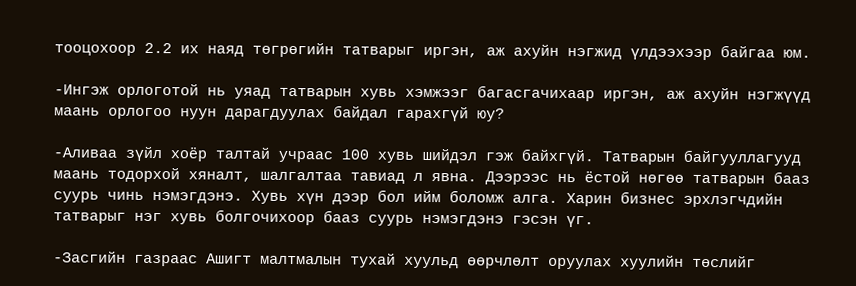тооцохоор 2.2 их наяд төгрөгийн татварыг иргэн, аж ахуйн нэгжид үлдээхээр байгаа юм.

-Ингэж орлоготой нь уяад татварын хувь хэмжээг багасгачихаар иргэн, аж ахуйн нэгжүүд маань орлогоо нуун дарагдуулах байдал гарахгүй юу?

-Аливаа зүйл хоёр талтай учраас 100 хувь шийдэл гэж байхгүй. Татварын байгууллагууд маань тодорхой хяналт, шалгалтаа тавиад л явна. Дээрээс нь ёстой нөгөө татварын бааз суурь чинь нэмэгдэнэ. Хувь хүн дээр бол ийм боломж алга. Харин бизнес эрхлэгчдийн татварыг нэг хувь болгочихоор бааз суурь нэмэгдэнэ гэсэн үг.

-Засгийн газраас Ашигт малтмалын тухай хуульд өөрчлөлт оруулах хуулийн төслийг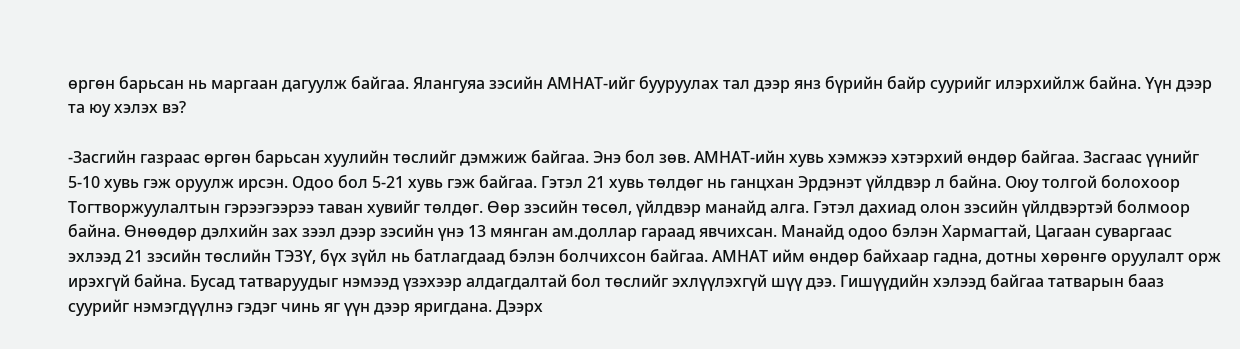өргөн барьсан нь маргаан дагуулж байгаа. Ялангуяа зэсийн АМНАТ-ийг бууруулах тал дээр янз бүрийн байр суурийг илэрхийлж байна. Үүн дээр та юу хэлэх вэ?

-Засгийн газраас өргөн барьсан хуулийн төслийг дэмжиж байгаа. Энэ бол зөв. АМНАТ-ийн хувь хэмжээ хэтэрхий өндөр байгаа. Засгаас үүнийг 5-10 хувь гэж оруулж ирсэн. Одоо бол 5-21 хувь гэж байгаа. Гэтэл 21 хувь төлдөг нь ганцхан Эрдэнэт үйлдвэр л байна. Оюу толгой болохоор Тогтворжуулалтын гэрээгээрээ таван хувийг төлдөг. Өөр зэсийн төсөл, үйлдвэр манайд алга. Гэтэл дахиад олон зэсийн үйлдвэртэй болмоор байна. Өнөөдөр дэлхийн зах зээл дээр зэсийн үнэ 13 мянган ам.доллар гараад явчихсан. Манайд одоо бэлэн Хармагтай, Цагаан суваргаас эхлээд 21 зэсийн төслийн ТЭЗҮ, бүх зүйл нь батлагдаад бэлэн болчихсон байгаа. АМНАТ ийм өндөр байхаар гадна, дотны хөрөнгө оруулалт орж ирэхгүй байна. Бусад татваруудыг нэмээд үзэхээр алдагдалтай бол төслийг эхлүүлэхгүй шүү дээ. Гишүүдийн хэлээд байгаа татварын бааз суурийг нэмэгдүүлнэ гэдэг чинь яг үүн дээр яригдана. Дээрх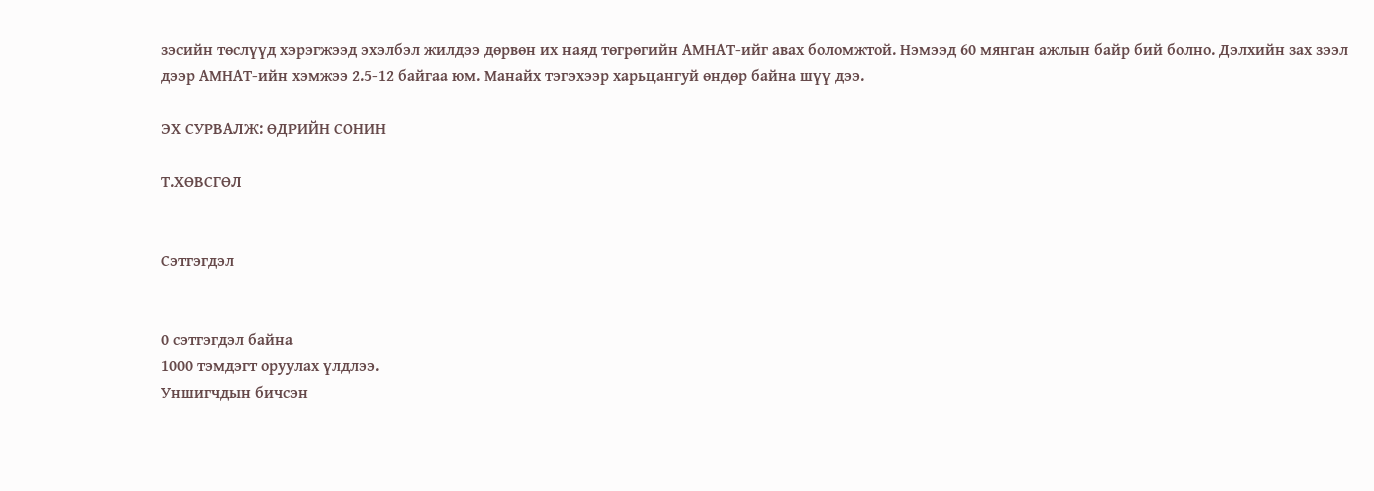зэсийн төслүүд хэрэгжээд эхэлбэл жилдээ дөрвөн их наяд төгрөгийн АМНАТ-ийг авах боломжтой. Нэмээд 60 мянган ажлын байр бий болно. Дэлхийн зах зээл дээр АМНАТ-ийн хэмжээ 2.5-12 байгаа юм. Манайх тэгэхээр харьцангуй өндөр байна шүү дээ.

ЭХ СУРВАЛЖ: ӨДРИЙН СОНИН

Т.ХӨВСГӨЛ


Сэтгэгдэл


0 сэтгэгдэл байна
1000 тэмдэгт оруулах үлдлээ.
Уншигчдын бичсэн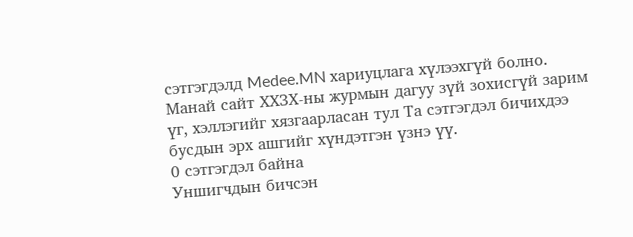сэтгэгдэлд Medee.MN хариуцлага хүлээхгүй болно. Манай сайт ХХЗХ-ны журмын дагуу зүй зохисгүй зарим үг, хэллэгийг хязгаарласан тул Та сэтгэгдэл бичихдээ бусдын эрх ашгийг хүндэтгэн үзнэ үү.
0 сэтгэгдэл байна
Уншигчдын бичсэн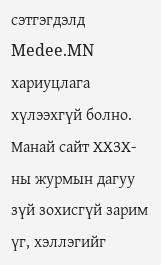сэтгэгдэлд Medee.MN хариуцлага хүлээхгүй болно. Манай сайт ХХЗХ-ны журмын дагуу зүй зохисгүй зарим үг, хэллэгийг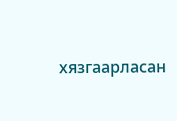хязгаарласан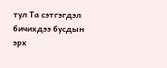тул Та сэтгэгдэл бичихдээ бусдын эрх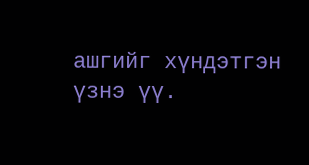ашгийг хүндэтгэн үзнэ үү.